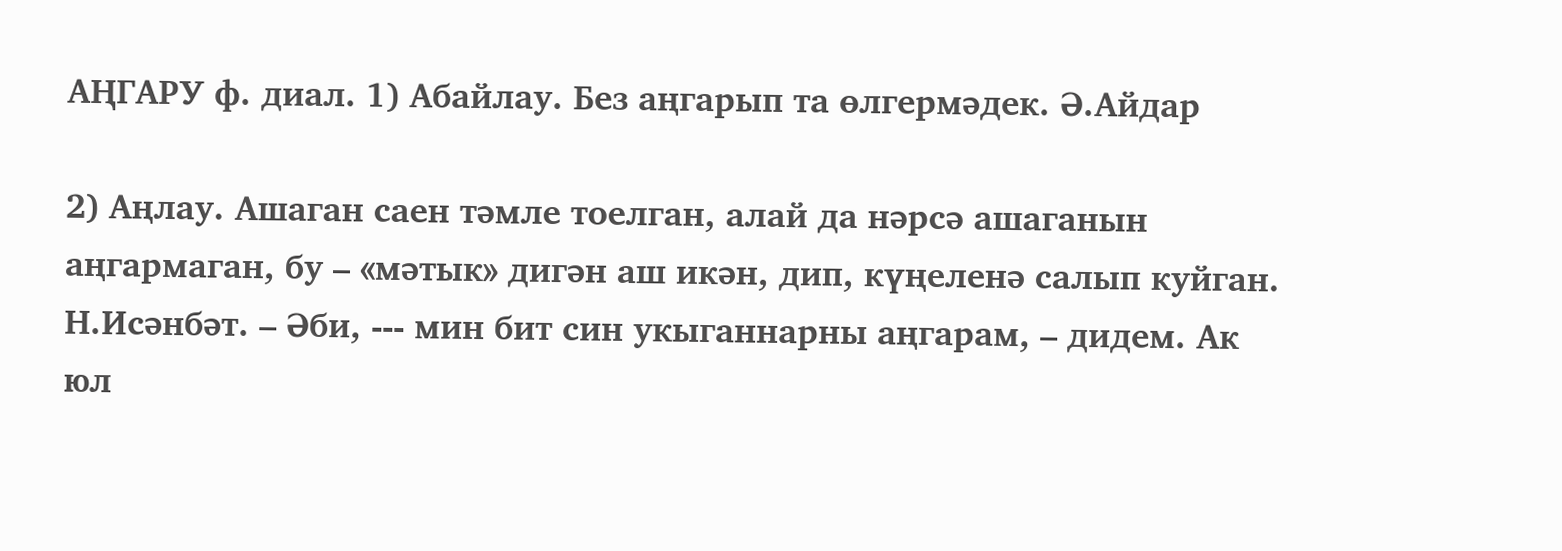АҢГАРУ ф. диал. 1) Абайлау. Без аңгарып та өлгермәдек. Ә.Айдар

2) Аңлау. Ашаган саен тәмле тоелган, алай да нәрсә ашаганын аңгармаган, бу – «мәтык» дигән аш икән, дип, күңеленә салып куйган. Н.Исәнбәт. – Әби, --- мин бит син укыганнарны аңгарам, – дидем. Ак юл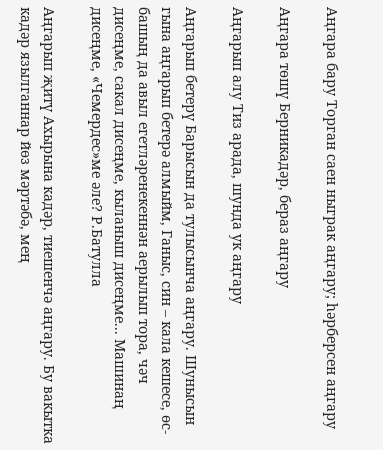Аңгара бару Торган саен ныграк аңгару; һәрберсен аңгару

Аңгара төшү Берникадәр, бераз аңгару

Аңгарып алу Тиз арада, шунда ук аңгару

Аңгарып бетерү Барысын да тулысынча аңгару. Шунысын гына аңгарып бетерә алмыйм, Ганыс, син – кала кешесе, өс-башың да авыл егетләренекеннән аерылып тора, чәч дисеңме, сакал дисеңме, кыланыш дисеңме... Машинаң дисеңме, «Чемердес»ме әле? Р.Батулла

Аңгарып җитү Ахырына кадәр, тиешенчә аңгару. Бу вакытка кадәр язылганнар йөз мәртәбә, мең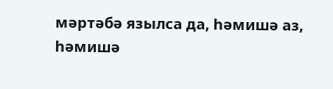мәртәбә язылса да, һәмишә аз, һәмишә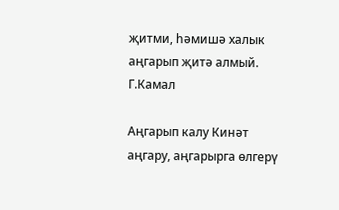җитми, һәмишә халык аңгарып җитә алмый. Г.Камал

Аңгарып калу Кинәт аңгару, аңгарырга өлгерү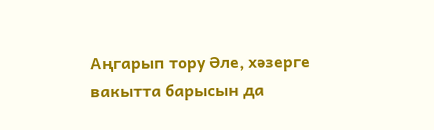Аңгарып тору Әле, хәзерге вакытта барысын да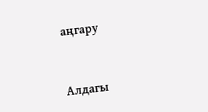аңгару



Алдагы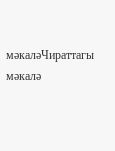мәкаләЧираттагы мәкалә